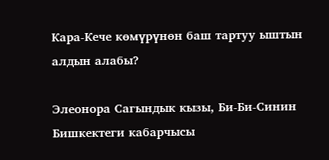Кара-Кече көмүрүнөн баш тартуу ыштын алдын алабы?

Элеонора Сагындык кызы, Би-Би-Синин Бишкектеги кабарчысы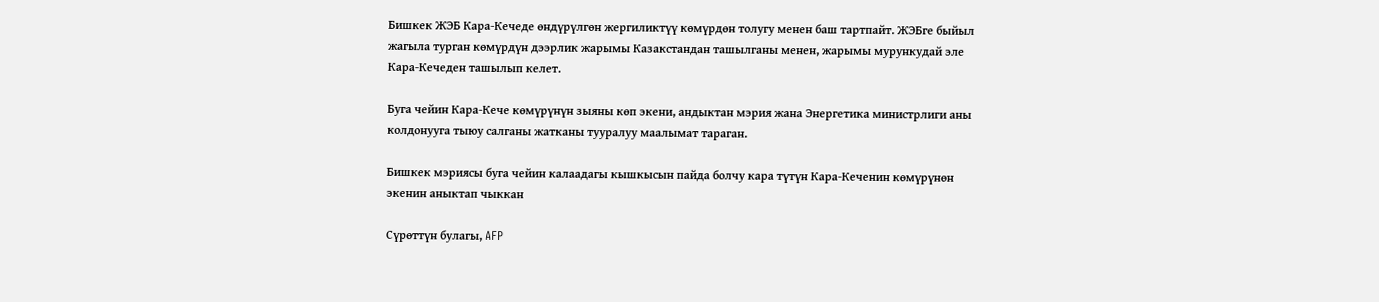Бишкек ЖЭБ Кара-Кечеде өндүрүлгөн жергиликтүү көмүрдөн толугу менен баш тартпайт. ЖЭБге быйыл жагыла турган көмүрдүн дээрлик жарымы Казакстандан ташылганы менен, жарымы мурункудай эле Кара-Кечеден ташылып келет.

Буга чейин Кара-Кече көмүрүнүн зыяны көп экени, андыктан мэрия жана Энергетика министрлиги аны колдонууга тыюу салганы жатканы тууралуу маалымат тараган.

Бишкек мэриясы буга чейин калаадагы кышкысын пайда болчу кара түтүн Кара-Кеченин көмүрүнөн экенин аныктап чыккан

Сүрөттүн булагы, AFP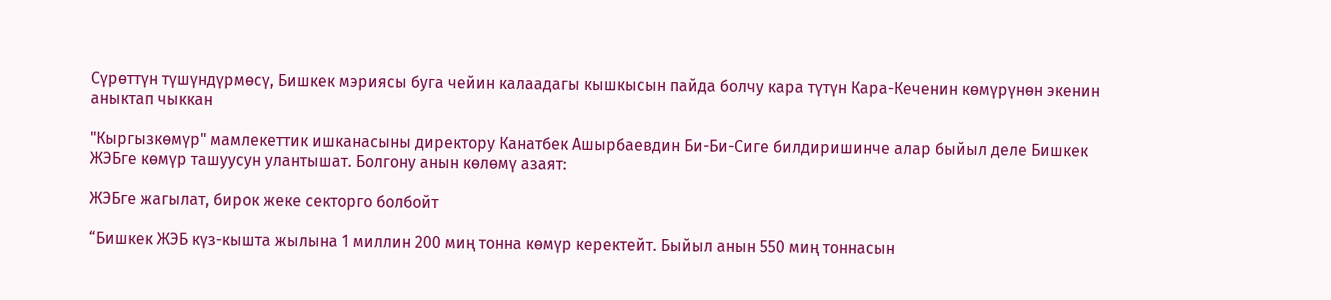Сүрөттүн түшүндүрмөсү, Бишкек мэриясы буга чейин калаадагы кышкысын пайда болчу кара түтүн Кара-Кеченин көмүрүнөн экенин аныктап чыккан

"Кыргызкөмүр" мамлекеттик ишканасыны директору Канатбек Ашырбаевдин Би-Би-Сиге билдиришинче алар быйыл деле Бишкек ЖЭБге көмүр ташуусун улантышат. Болгону анын көлөмү азаят:

ЖЭБге жагылат, бирок жеке секторго болбойт

“Бишкек ЖЭБ күз-кышта жылына 1 миллин 200 миң тонна көмүр керектейт. Быйыл анын 550 миң тоннасын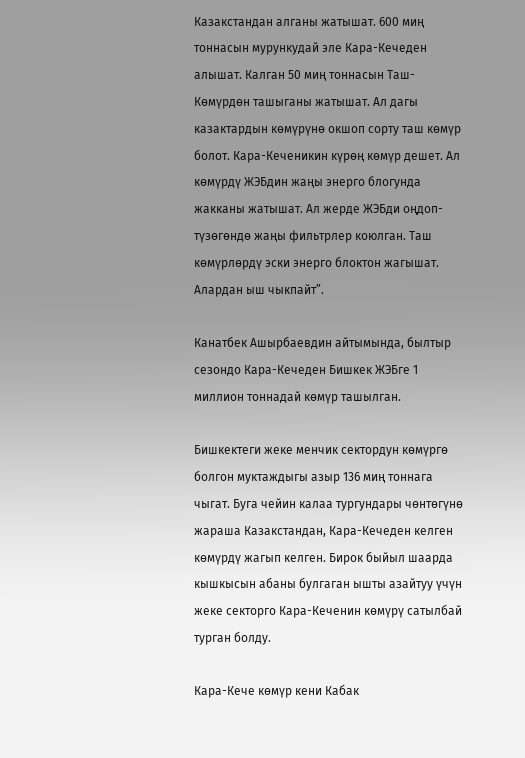Казакстандан алганы жатышат. 600 миң тоннасын мурункудай эле Кара-Кечеден алышат. Калган 50 миң тоннасын Таш-Көмүрдөн ташыганы жатышат. Ал дагы казактардын көмүрүнө окшоп сорту таш көмүр болот. Кара-Кеченикин күрөң көмүр дешет. Ал көмүрдү ЖЭБдин жаңы энерго блогунда жакканы жатышат. Ал жерде ЖЭБди оңдоп-түзөгөндө жаңы фильтрлер коюлган. Таш көмүрлөрдү эски энерго блоктон жагышат. Алардан ыш чыкпайт”.

Канатбек Ашырбаевдин айтымында, былтыр сезондо Кара-Кечеден Бишкек ЖЭБге 1 миллион тоннадай көмүр ташылган.

Бишкектеги жеке менчик сектордун көмүргө болгон муктаждыгы азыр 136 миң тоннага чыгат. Буга чейин калаа тургундары чөнтөгүнө жараша Казакстандан, Кара-Кечеден келген көмүрдү жагып келген. Бирок быйыл шаарда кышкысын абаны булгаган ышты азайтуу үчүн жеке секторго Кара-Кеченин көмүрү сатылбай турган болду.

Кара-Кече көмүр кени Кабак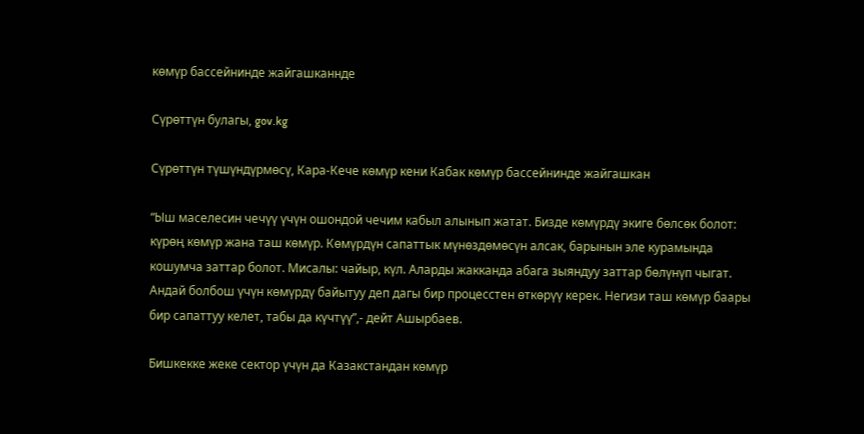көмүр бассейнинде жайгашканнде

Сүрөттүн булагы, gov.kg

Сүрөттүн түшүндүрмөсү, Кара-Кече көмүр кени Кабак көмүр бассейнинде жайгашкан

“Ыш маселесин чечүү үчүн ошондой чечим кабыл алынып жатат. Бизде көмүрдү экиге бөлсөк болот: күрөң көмүр жана таш көмүр. Көмүрдүн сапаттык мүнөздөмөсүн алсак, барынын эле курамында кошумча заттар болот. Мисалы: чайыр, күл. Аларды жакканда абага зыяндуу заттар бөлүнүп чыгат. Андай болбош үчүн көмүрдү байытуу деп дагы бир процесстен өткөрүү керек. Негизи таш көмүр баары бир сапаттуу келет, табы да күчтүү”,- дейт Ашырбаев.

Бишкекке жеке сектор үчүн да Казакстандан көмүр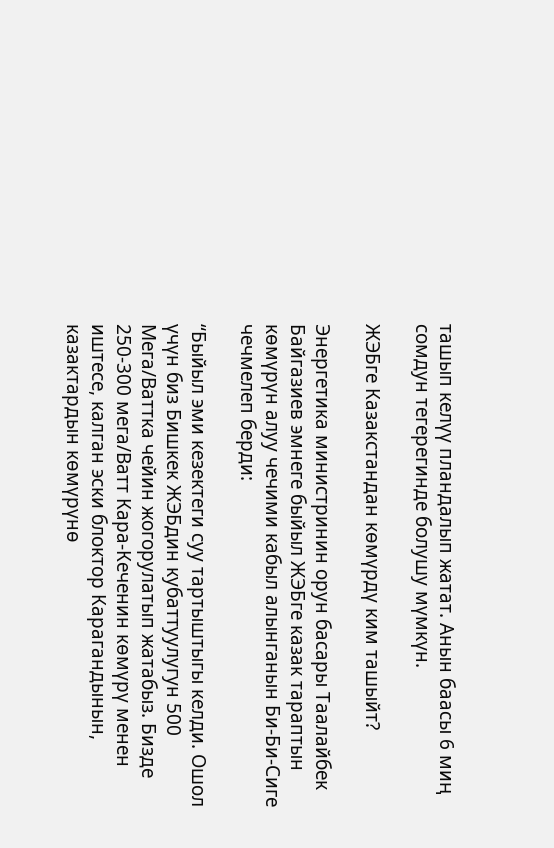ташып келүү пландалып жатат. Анын баасы 6 миң сомдун тегерегинде болушу мүмкүн.

ЖЭБге Казакстандан көмүрдү ким ташыйт?

Энергетика министринин орун басары Таалайбек Байгазиев эмнеге быйыл ЖЭБге казак тараптын көмүрүн алуу чечими кабыл алынганын Би-Би-Сиге чечмелеп берди:

“Быйыл эми кезектеги суу тартыштыгы келди. Ошол үчүн биз Бишкек ЖЭБдин кубаттуулугун 500 Мега/Ваттка чейин жогорулатып жатабыз. Бизде 250-300 мега/Ватт Кара-Кеченин көмүрү менен иштесе, калган эски блоктор Карагандынын, казактардын көмүрүнө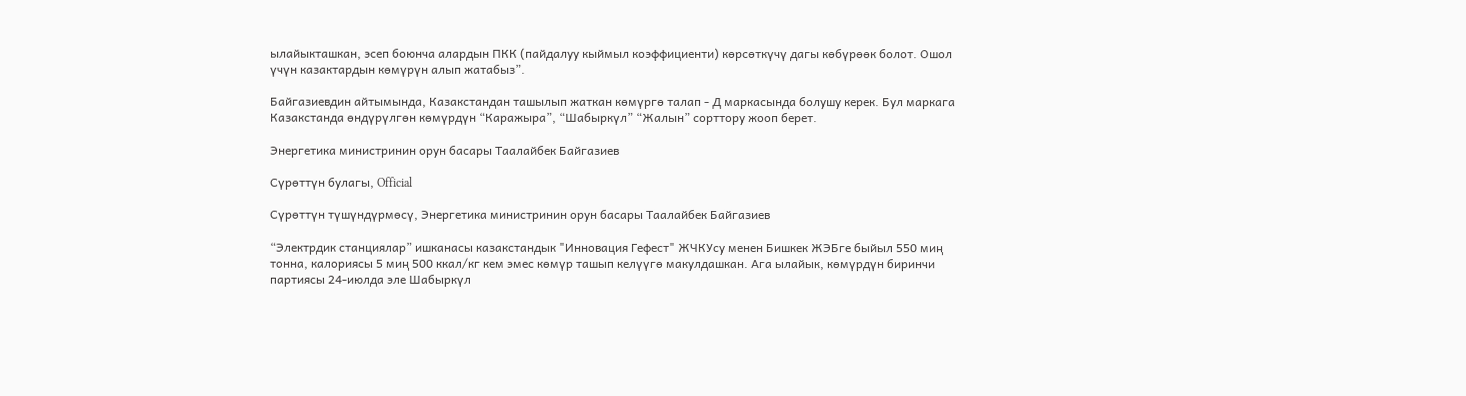ылайыкташкан, эсеп боюнча алардын ПКК (пайдалуу кыймыл коэффициенти) көрсөткүчү дагы көбүрөөк болот. Ошол үчүн казактардын көмүрүн алып жатабыз”.

Байгазиевдин айтымында, Казакстандан ташылып жаткан көмүргө талап - Д маркасында болушу керек. Бул маркага Казакстанда өндүрүлгөн көмүрдүн “Каражыра”, “Шабыркүл” “Жалын” сорттору жооп берет.

Энергетика министринин орун басары Таалайбек Байгазиев

Сүрөттүн булагы, Official

Сүрөттүн түшүндүрмөсү, Энергетика министринин орун басары Таалайбек Байгазиев

“Электрдик станциялар” ишканасы казакстандык "Инновация Гефест" ЖЧКУсу менен Бишкек ЖЭБге быйыл 550 миң тонна, калориясы 5 миң 500 ккал/кг кем эмес көмүр ташып келүүгө макулдашкан. Ага ылайык, көмүрдүн биринчи партиясы 24-июлда эле Шабыркүл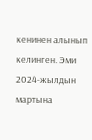кенинен алынып келинген. Эми 2024-жылдын мартына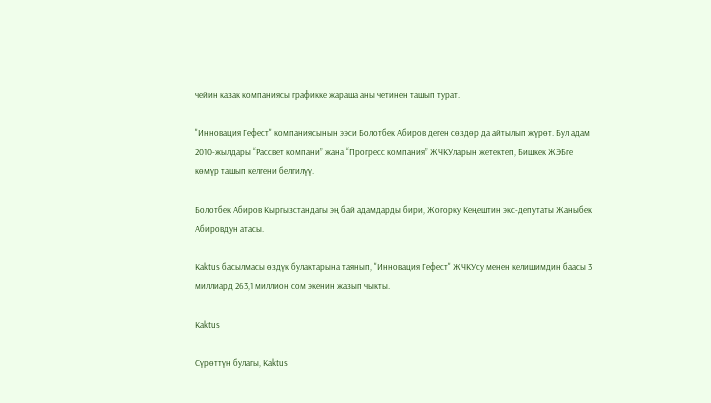чейин казак компаниясы графикке жараша аны четинен ташып турат.

"Инновация Гефест" компаниясынын ээси Болотбек Абиров деген сөздөр да айтылып жүрөт. Бул адам 2010-жылдары “Рассвет компани” жана “Прогресс компания” ЖЧКУларын жетектеп, Бишкек ЖЭБге көмүр ташып келгени белгилүү.

Болотбек Абиров Кыргызстандагы эң бай адамдарды бири, Жогорку Кеңештин экс-депутаты Жаныбек Абировдун атасы.

Kaktus басылмасы өздүк булактарына таянып, "Инновация Гефест" ЖЧКУсу менен келишимдин баасы 3 миллиард 263,1 миллион сом экенин жазып чыкты.

Kaktus

Сүрөттүн булагы, Kaktus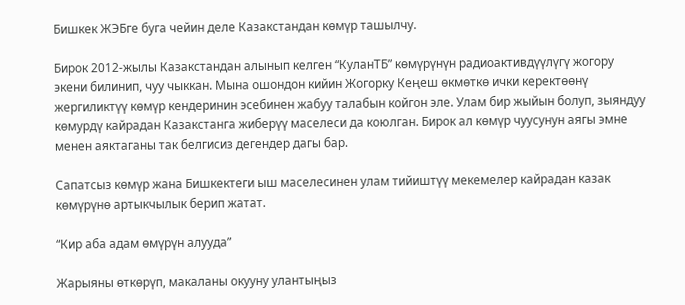Бишкек ЖЭБге буга чейин деле Казакстандан көмүр ташылчу.

Бирок 2012-жылы Казакстандан алынып келген “КуланТБ” көмүрүнүн радиоактивдүүлүгү жогору экени билинип, чуу чыккан. Мына ошондон кийин Жогорку Кеңеш өкмөткө ички керектөөнү жергиликтүү көмүр кендеринин эсебинен жабуу талабын койгон эле. Улам бир жыйын болуп, зыяндуу көмурдү кайрадан Казакстанга жиберүү маселеси да коюлган. Бирок ал көмүр чуусунун аягы эмне менен аяктаганы так белгисиз дегендер дагы бар.

Сапатсыз көмүр жана Бишкектеги ыш маселесинен улам тийиштүү мекемелер кайрадан казак көмүрүнө артыкчылык берип жатат.

“Кир аба адам өмүрүн алууда”

Жарыяны өткөрүп, макаланы окууну улантыңыз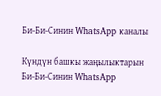Би-Би-Синин WhatsApp каналы

Күндүн башкы жаңылыктарын Би-Би-Синин WhatsApp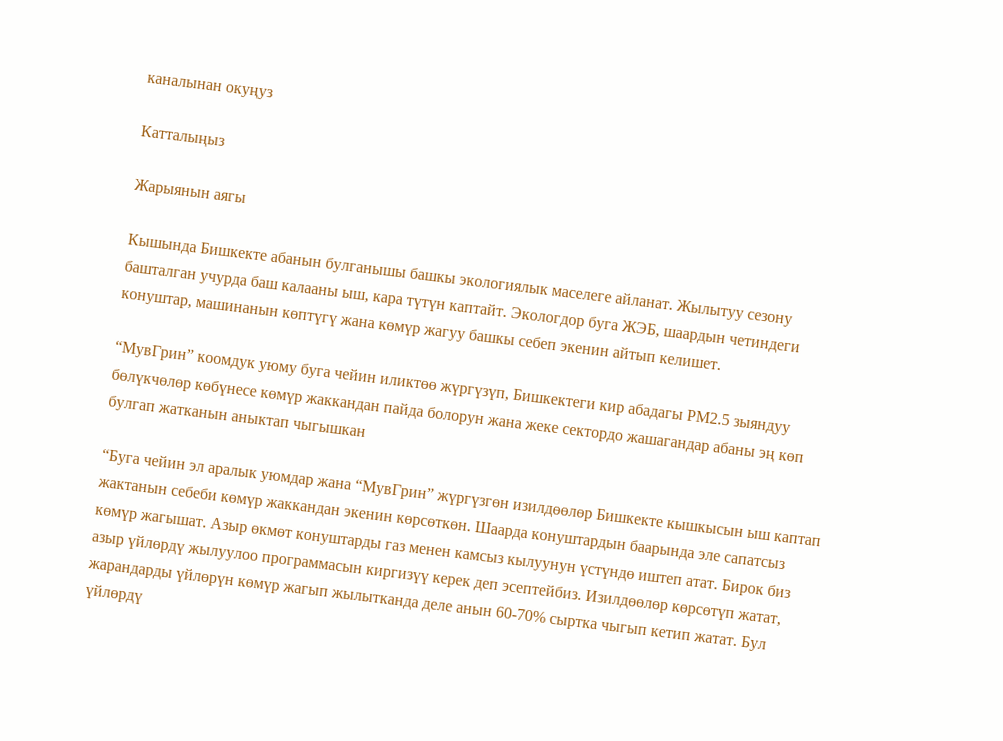каналынан окуңуз

Катталыңыз

Жарыянын аягы

Кышында Бишкекте абанын булганышы башкы экологиялык маселеге айланат. Жылытуу сезону башталган учурда баш калааны ыш, кара түтүн каптайт. Экологдор буга ЖЭБ, шаардын четиндеги конуштар, машинанын көптүгү жана көмүр жагуу башкы себеп экенин айтып келишет.

“МувГрин” коомдук уюму буга чейин иликтөө жүргүзүп, Бишкектеги кир абадагы РМ2.5 зыяндуу бөлүкчөлөр көбүнесе көмүр жаккандан пайда болорун жана жеке сектордо жашагандар абаны эң көп булгап жатканын аныктап чыгышкан

“Буга чейин эл аралык уюмдар жана “МувГрин” жүргүзгөн изилдөөлөр Бишкекте кышкысын ыш каптап жактанын себеби көмүр жаккандан экенин көрсөткөн. Шаарда конуштардын баарында эле сапатсыз көмүр жагышат. Азыр өкмөт конуштарды газ менен камсыз кылуунун үстүндө иштеп атат. Бирок биз азыр үйлөрдү жылуулоо программасын киргизүү керек деп эсептейбиз. Изилдөөлөр көрсөтүп жатат, жарандарды үйлөрүн көмүр жагып жылытканда деле анын 60-70% сыртка чыгып кетип жатат. Бул үйлөрдү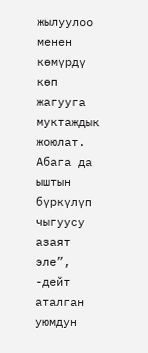жылуулоо менен көмүрдү көп жагууга муктаждык жоюлат. Абага да ыштын бүркүлүп чыгуусу азаят эле”, -дейт аталган уюмдун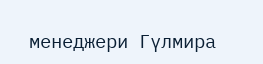менеджери Гүлмира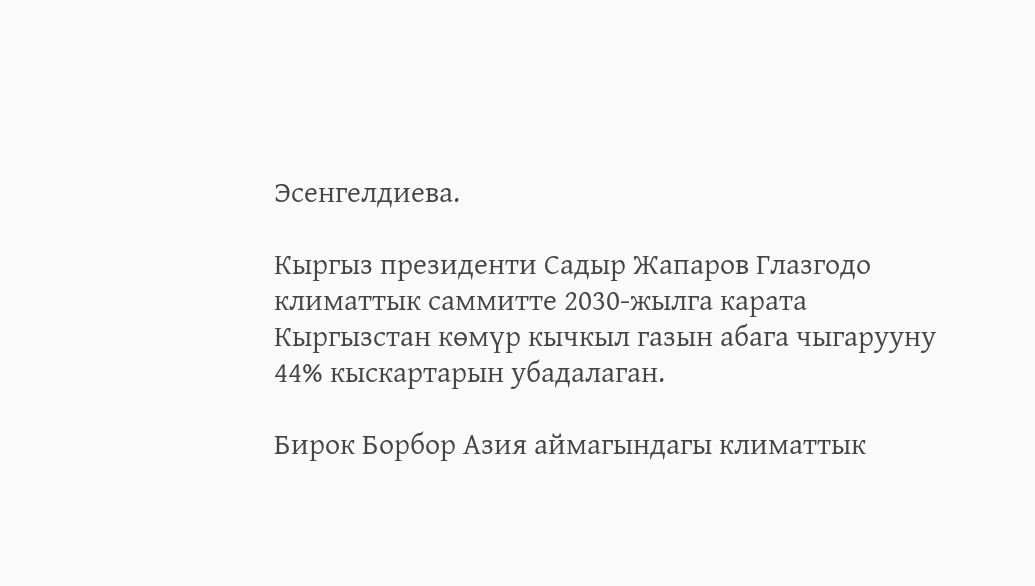Эсенгелдиева.

Кыргыз президенти Садыр Жапаров Глазгодо климаттык саммитте 2030-жылга карата Кыргызстан көмүр кычкыл газын абага чыгарууну 44% кыскартарын убадалаган.

Бирок Борбор Азия аймагындагы климаттык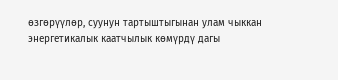өзгөрүүлөр, суунун тартыштыгынан улам чыккан энергетикалык каатчылык көмүрдү дагы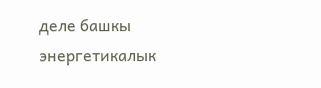деле башкы энергетикалык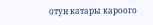отун катары кароого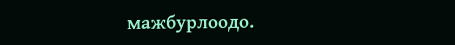мажбурлоодо.